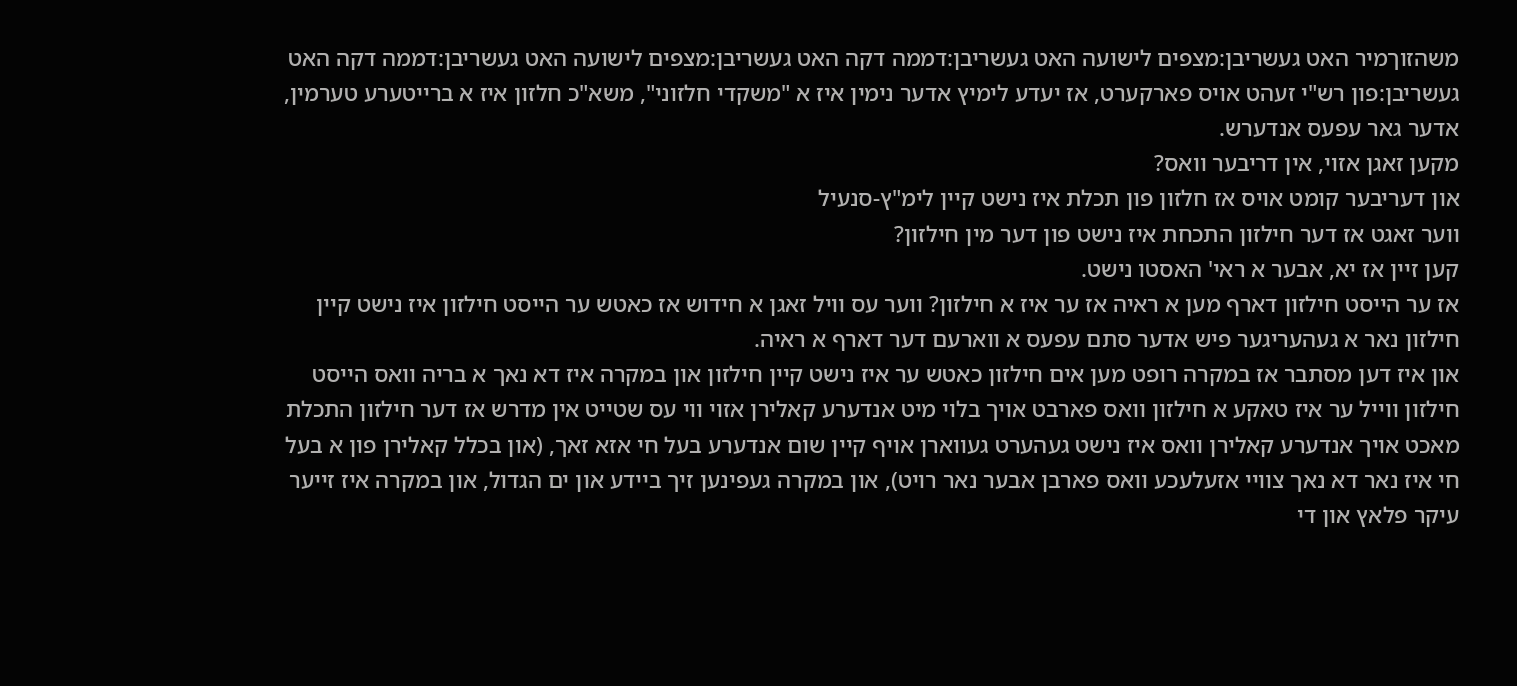משהזוךמיר האט געשריבן:מצפים לישועה האט געשריבן:דממה דקה האט געשריבן:מצפים לישועה האט געשריבן:דממה דקה האט געשריבן:פון רש"י זעהט אויס פארקערט, אז יעדע לימיץ אדער נימין איז א "משקדי חלזוני", משא"כ חלזון איז א ברייטערע טערמין, אדער גאר עפעס אנדערש.
מקען זאגן אזוי, אין דריבער וואס?
און דעריבער קומט אויס אז חלזון פון תכלת איז נישט קיין לימ"ץ-סנעיל
ווער זאגט אז דער חילזון התכחת איז נישט פון דער מין חילזון?
קען זיין אז יא, אבער א ראי' האסטו נישט.
אז ער הייסט חילזון דארף מען א ראיה אז ער איז א חילזון? ווער עס וויל זאגן א חידוש אז כאטש ער הייסט חילזון איז נישט קיין חילזון נאר א געהעריגער פיש אדער סתם עפעס א ווארעם דער דארף א ראיה.
און איז דען מסתבר אז במקרה רופט מען אים חילזון כאטש ער איז נישט קיין חילזון און במקרה איז דא נאך א בריה וואס הייסט חילזון ווייל ער איז טאקע א חילזון וואס פארבט אויך בלוי מיט אנדערע קאלירן אזוי ווי עס שטייט אין מדרש אז דער חילזון התכלת מאכט אויך אנדערע קאלירן וואס איז נישט געהערט געווארן אויף קיין שום אנדערע בעל חי אזא זאך, (און בכלל קאלירן פון א בעל חי איז נאר דא נאך צוויי אזעלעכע וואס פארבן אבער נאר רויט), און במקרה געפינען זיך ביידע און ים הגדול, און במקרה איז זייער עיקר פלאץ און די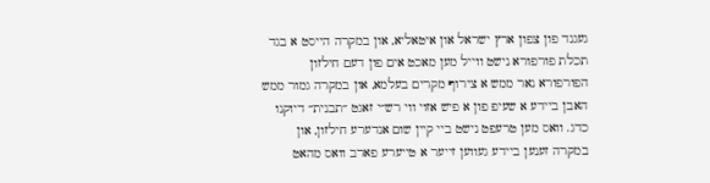געגנד פון צפון ארץ ישראל און איטאליא, און במקרה הייסט א בגד תכלת פורפורא נישט ווייל מען מאכט אים פון דעם חילזון הפורפורא נאר ממש א צירוף מקרים בעלמא, און במקרה גמור ממש האבן ביידע א שעיפ פון א פיש אזוי ווי רש״י זאגט ״תבנית״ דיוקנו כדג. וואס מען טרעפט נישט ביי קיין שום אנדערע חילזון, און במקרה זענען ביידע געווען זייער א טייערע פארב וואס מהאט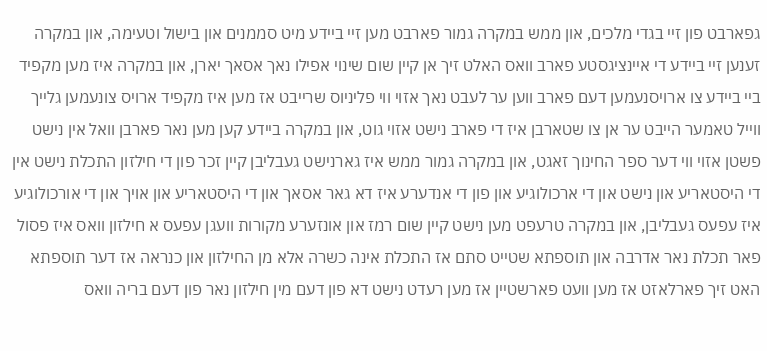גפארבט פון זיי בגדי מלכים, און ממש במקרה גמור פארבט מען זיי ביידע מיט סממנים און בישול וטעימה, און במקרה זענען זיי ביידע די איינציגסטע פארב וואס האלט זיך אן קיין שום שינוי אפילו נאך אסאך יארן, און במקרה איז מען מקפיד ביי ביידע צו ארויסנעמען דעם פארב ווען ער לעבט נאך אזוי ווי פליניוס שרייבט אז מען איז מקפיד ארויס צונעמען גלייך ווייל טאמער הייבט ער אן צו שטארבן איז די פארב נישט אזוי גוט, און במקרה ביידע קען מען נאר פארבן וואל אין נישט פשטן אזוי ווי דער ספר החינוך זאגט, און במקרה גמור ממש איז גארנישט געבליבן קיין זכר פון די חילזון התכלת נישט אין די היסטאריע און נישט און די ארכולוגיע און פון די אנדערע איז דא גאר אסאך און די היסטאריע און אויך און די אורכולוגיע איז עפעס געבליבן, און במקרה טרעפט מען נישט קיין שום רמז און אונזערע מקורות וועגן עפעס א חילזון וואס איז פסול פאר תכלת נאר אדרבה און תוספתא שטייט סתם אז התכלת אינה כשרה אלא מן החילזון און כנראה אז דער תוספתא האט זיך פארלאזט אז מען וועט פארשטיין אז מען רעדט נישט דא פון דעם מין חילזון נאר פון דעם בריה וואס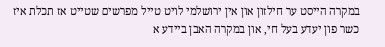במקרה הייסט ער חילזון און אין ירושלמי לויט טייל מפרשים שטייט אז תכלת איז כשר פון יעדע בעל חי, און במקרה האבן ביידע א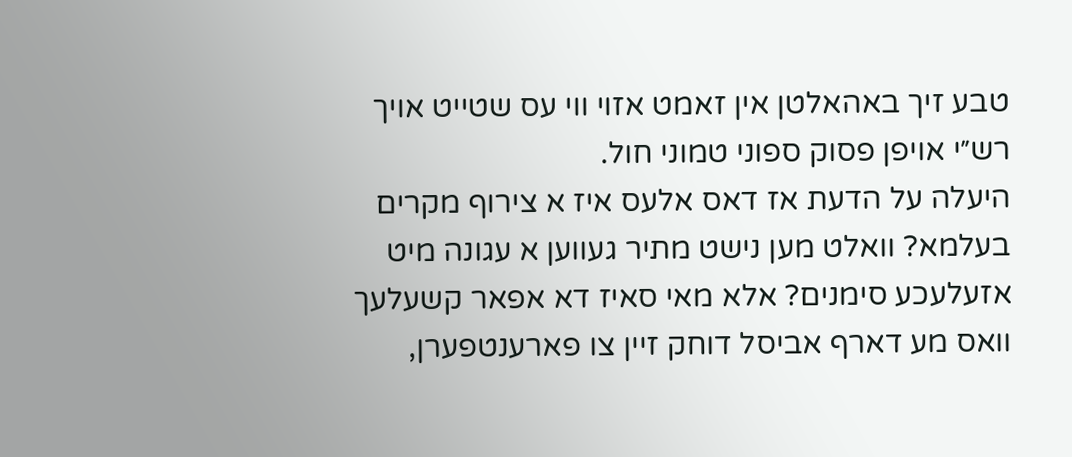טבע זיך באהאלטן אין זאמט אזוי ווי עס שטייט אויך רש״י אויפן פסוק ספוני טמוני חול.
היעלה על הדעת אז דאס אלעס איז א צירוף מקרים בעלמא? וואלט מען נישט מתיר געווען א עגונה מיט אזעלעכע סימנים? אלא מאי סאיז דא אפאר קשעלעך וואס מע דארף אביסל דוחק זיין צו פארענטפערן,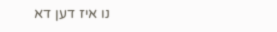נו איז דען דא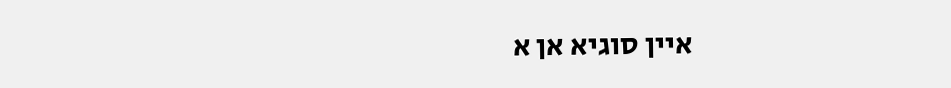איין סוגיא אן א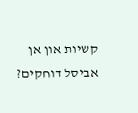קשיות און אן אביסל דוחקים?